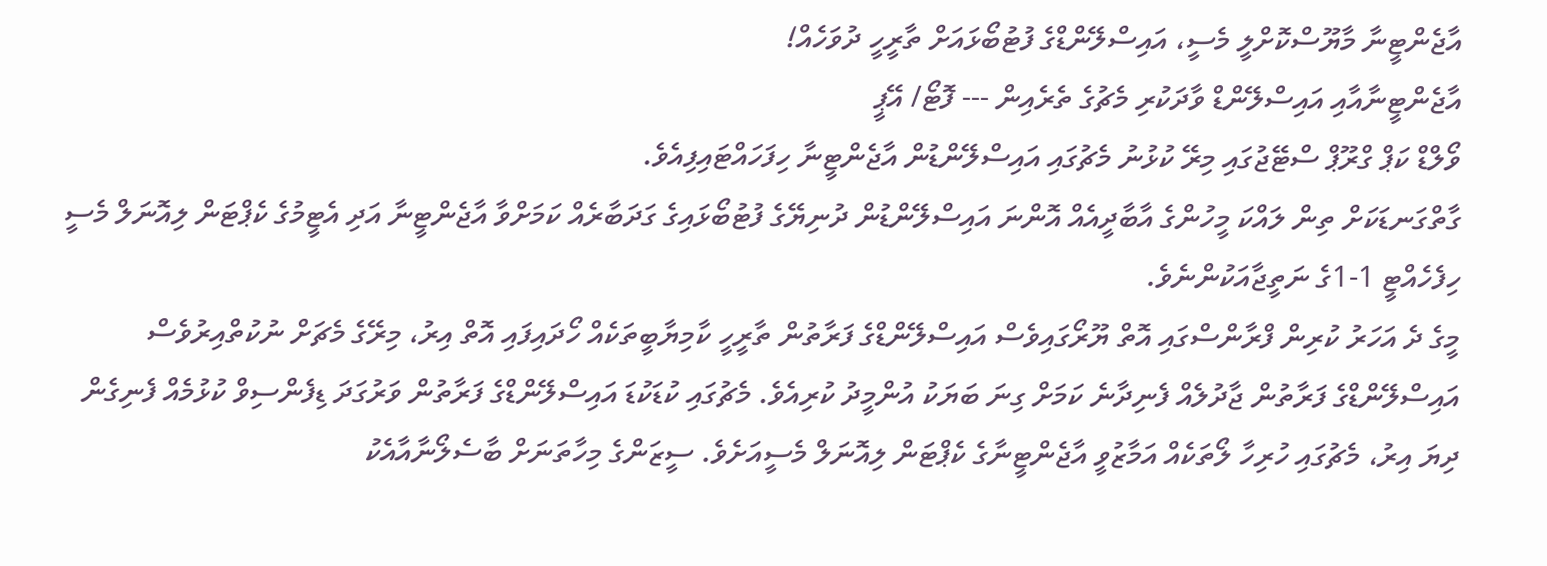އާޖެންޓީނާ މާޔޫސްކޮށްލީ މެސީ، އައިސްލޭންޑްގެ ފުޓުބޯޅައަށް ތާރީހީ ދުވަހެއް!
އާޖެންޓީނާއާއި އައިސްލޭންޑް ވާދަކުރި މެޗުގެ ތެރެއިން --- ފޮޓޯ/ އޭޕީ
ވޯލްޑް ކަޕް ގްރޫޕް ސްޓޭޖުގައި މިރޭ ކުޅުނު މެޗުގައި އައިސްލޭންޑުން އާޖެންޓީނާ ހިފަހައްޓައިފިއެވެ.
ގާތްގަނޑަކަށް ތިން ލައްކަ މީހުންގެ އާބާދީއެއް އޮންނަ އައިސްލޭންޑުން ދުނިޔޭގެ ފުޓުބޯޅައިގެ ގަދަބާރެއް ކަމަށްވާ އާޖެންޓީނާ އަދި އެޓީމުގެ ކެޕްޓަން ލިއޮނަލް މެސީ ހިފެހެއްޓީ 1-1ގެ ނަތީޖާއަކުންނެވެ.
މީގެ ދެ އަހަރު ކުރިން ފްރާންސްގައި އޮތް ޔޫރޯގައިވެސް އައިސްލޭންޑްގެ ފަރާތުން ތާރީހީ ކާމިޔާބީތަކެއް ހޯދައިފައި އޮތް އިރު، މިރޭގެ މެޗަށް ނުކުތްއިރުވެސް އައިސްލޭންޑްގެ ފަރާތުން ޖާދުލެއް ފެނިދާނެ ކަމަށް ގިނަ ބަޔަކު އުންމީދު ކުރިއެވެ. މެޗުގައި ކުޑަކުޑަ އައިސްލޭންޑްގެ ފަރާތުން ވަރުގަދަ ޑިފެންސިވް ކުޅުމެއް ފެނިގެން ދިޔަ އިރު، މެޗުގައި ހުރިހާ ލޯތަކެއް އަމާޒުވީ އާޖެންޓީނާގެ ކެޕްޓަން ލިއޮނަލް މެސީއަށެވެ. ސީޒަންގެ މިހާތަނަށް ބާސެލޯނާއާއެކު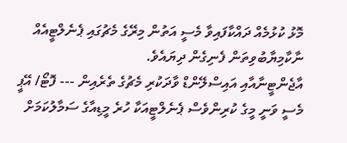މޮޅު ކުޅުމެއް ދައްކާފައިވާ މެސީ އަތުން މިރޭގެ މެޗުގައި ޕެނެލްޓީއެއް ނާކާމިޔާބުވިތަން ފެނިގެން ދިޔައެވެ.
އާޖެންޓީނާއާއި އައިސްލޭންޑް ވާދަކުރި މެޗުގެ ތެރެއިން --- ފޮޓޯ/ އޭޕީ
މެސީ ވަނީ މީގެ ކުރިންވެސް ޕެނެލްޓީއަކާ ހުރެ މީޑިއާގެ ސަމާލުކަމަށް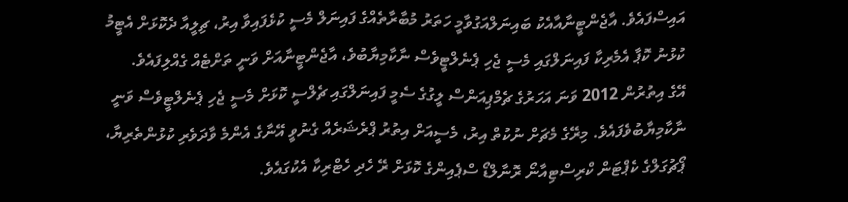އައިސްފައެވެ. އާޖެންޓީނާއާއެކު ބައިނަލްއަގުވާމީ ހަތަރު މުބާރާތެއްގެ ފައިނަލް މެސީ ކުޅެފައިވާ އިރު، ޗިލީއާ ދެކޮޅަށް އެޓީމު ކުޅުނު ކޮޕާ އެމެރިކާ ފައިނަލްގައި މެސީ ޖެހި ޕެނެލްޓީވެސް ނާކާމިޔާބުވެ، އާޖެންޓީނާއަށް ވަނީ ތަށްޓެއް ގެއްލިފައެވެ.
އޭގެ އިތުރުން 2012 ވަނަ އަހަރުގެ ޗެމްޕިއަންސް ލީގުގެ ސެމީ ފައިނަލްގައި ޗެލްސީ ކޮޅަށް މެސީ ޖެހި ޕެނެލްޓީވެސް ވަނީ ނާކާމިޔާބުވެފައެވެ. މިރޭގެ މެޗަށް ނުކުތް އިރު، މެސީއަށް އިތުރު ޕްރެޝަރެއް ގެނުވީ އޭނާގެ އެންމެ ވާދަވެރި ކުޅުންތެރިޔާ، ޕޯޗުގަލްގެ ކެޕްޓަން ކްރިސްޓިއާނޯ ރޮނާލްޑޯ ސްޕެއިންގެ ކޮޅަށް ރޭ ހެދި ހެޓްރިކާ އެކުގައެވެ.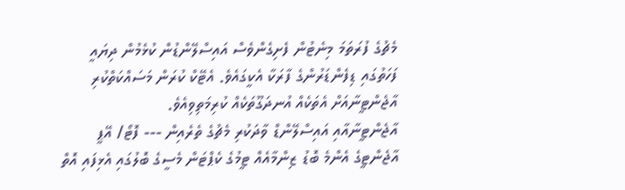މެޗުގެ ފުރަތަމަ މިނެޓުން ފެށިގެންވެސް އައިސްލޭންޑުން ކުޅެމުން ދިޔައީ ފަހަތުގައި ޑިފެންޑަރުންގެ ފާރަކާ އެކީގައެވެ. އެޓޭކް ކުރަން މަސައްކަތްކުރި އާޖެންޓީނާއަށް އެތަކެއް އުނދަގޫތަކެއް ކުރިމަތިވިއެވެ.
އާޖެންޓީނާއާއި އައިސްލޭންޑް ވާދަކުރި މެޗުގެ ތެރެއިން --- ފޮޓޯ/ އޭޕީ
އާޖެންޓީގެ އެންމެ ބޮޑު ޒިންމާއެއް ޓީމުގެ ކެޕްޓަން މެސީގެ ބޮލުގައި އެޅިފައި އޮތް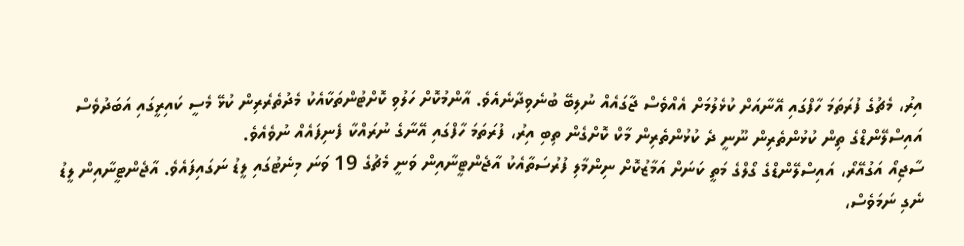އިރު، މެޗުގެ ފުރަތަމަ ހާފްގައި އޭނާއަށް ކުޅެލުމަށް އެއްވެސް ޖާގައެއް ނުލިބޭ ބުނެވިދާނެއެވެ. އާންމުކޮށް ހަލުވި ކޮށްޓުންތަކާއެކު މެދުތެރެރިން ކުޅޭ މެސީ ކައިރީގައި އަބަދުވެސް އައިސްލޭންޑްގެ ތިން ކުޅުންތެރިން ނޫނީ ދެ ކުޅުންތެރިން މާކް ކޮށްގެން ތިބި އިރު، ފުރަތަމަ ހާފްގައި އޭނާގެ ނުރައްކާ ފެނިފައެއް ނުވެއެވެ.
ސާޖިއޯ އަގުއޭރޯ، އައިސްލޭންޑްގެ ގޯލްގެ މަތީ ކަނަށް އަމާޒުކޮށް ނިންމާލި ފުރުސަތާއެކު އާޖެންޓީނާއިން ވަނީ މެޗުގެ 19 ވަނަ މިނެޓުގައި ލީޑު ނަގައިފައެވެ. އާޖެންޓީނާއިން ލީޑު ނެގި ނަމަވެސް،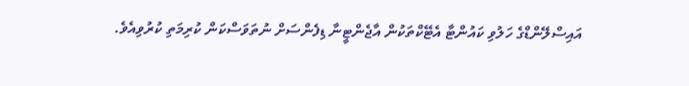އައިސްލޭންޑްގެ ހަލުވި ކައުންޓާ އެޓޭކްތަކުން އާޖެންޓީނާ ޑިފެންސަށް ނުތަވަސްކަން ކުރިމަތި ކުރުވިއެވެ.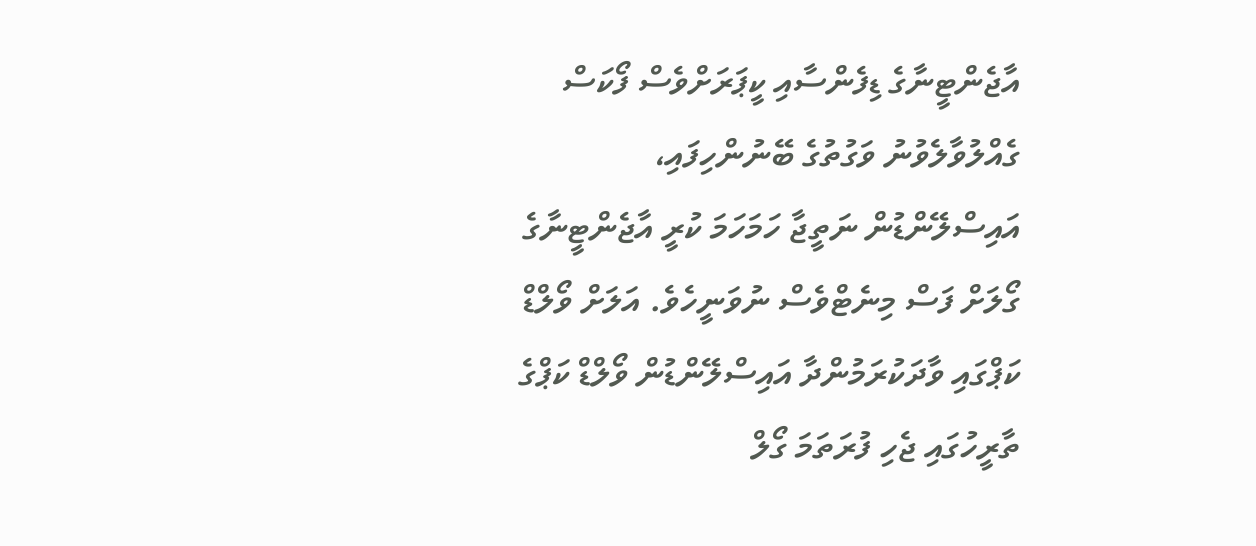އާޖެންޓީނާގެ ޑިފެންސާއި ކީޕަރަށްވެސް ފޯކަސް ގެއްލުވާލެވުނު ވަގުތުގެ ބޭނުންހިފައި، އައިސްލޭންޑުން ނަތީޖާ ހަމަހަމަ ކުރީ އާޖެންޓީނާގެ ގޯލަށް ފަސް މިނެޓްވެސް ނުވަނީހެވެ. އަލަށް ވޯލްޑް ކަޕްގައި ވާދަކުރަމުންދާ އައިސްލޭންޑުން ވޯލްޑް ކަޕްގެ ތާރީހުގައި ޖެހި ފުރަތަމަ ގޯލް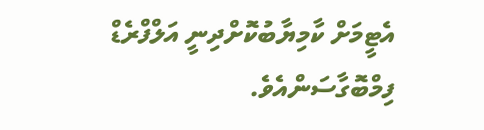އެޓީމަށް ކާމިޔާބުކޮށްދިނީ އަލްފްރެޑް ފިމްބޮގާސަންއެވެ.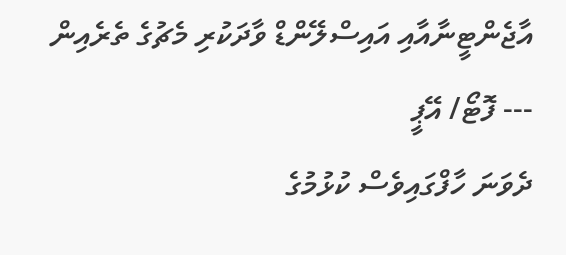އާޖެންޓީނާއާއި އައިސްލޭންޑް ވާދަކުރި މެޗުގެ ތެރެއިން --- ފޮޓޯ/ އޭޕީ
ދެވަނަ ހާފްގައިވެސް ކުޅުމުގެ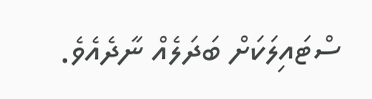ސްޓައިލަކަށް ބަދަލެއް ނާދެއެވެ.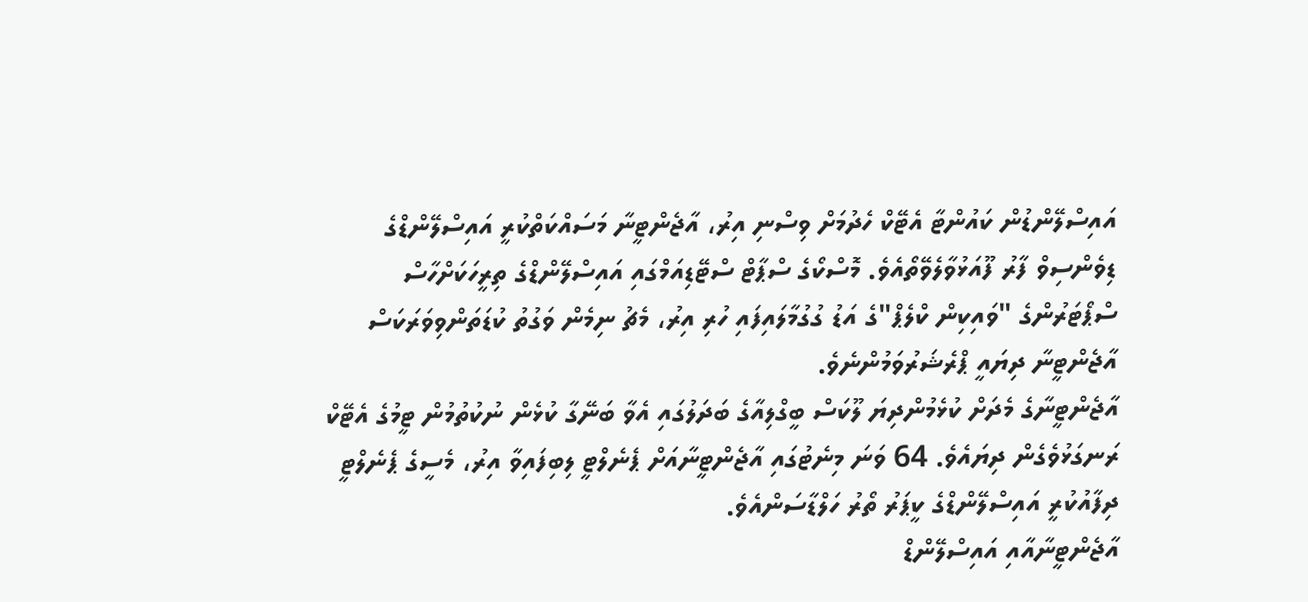އައިސްލޭންޑުން ކައުންޓާ އެޓޭކް ހެދުމަށް ވިސްނި އިރު، އާޖެންޓީނާ މަސައްކަތްކުރީ އައިސްލޭންޑްގެ ޑިވެންސިވް ފާރު ފޫއަޅުވާލެވޭތޯއެވެ. މޮސްކޯގެ ސްޕާޓް ސްޓޭޑިއަމްގައި އައިސްލޭންޑްގެ ތިރީހަކަށްހާސް ސްޕޯޓަރުންގެ "ވައިކިން ކްލެޕް"ގެ އަޑު ގުގުމާލައިފައި ހުރި އިރު، މެޗު ނިމެން ވަގުތު ކުޑަތަންވިވަރަކަސް އާޖެންޓީނާ ދިޔައީ ޕްރެޝަރުވަމުންނެވެ.
އާޖެންޓީނާގެ މެދަށް ކުޅެމުންދިޔަ ލޫކަސް ބީގްލިއާގެ ބަދަލުގައި އެވާ ބަނޭގާ ކުޅެން ނުކުތުމުން ޓީމުގެ އެޓޭކް ރަނގަޅުވެގެން ދިޔައެވެ. 64 ވަނަ މިނެޓުގައި އާޖެންޓީނާއަށް ޕެނެލްޓީ ލިބިފައިވާ އިރު، މެސީގެ ޕެނެލްޓީ ދިފާއުކުރީ އައިސްލޭންޑްގެ ކީޕަރު ތޯރު ހަލްޑާސަންއެވެ.
އާޖެންޓީނާއާއި އައިސްލޭންޑް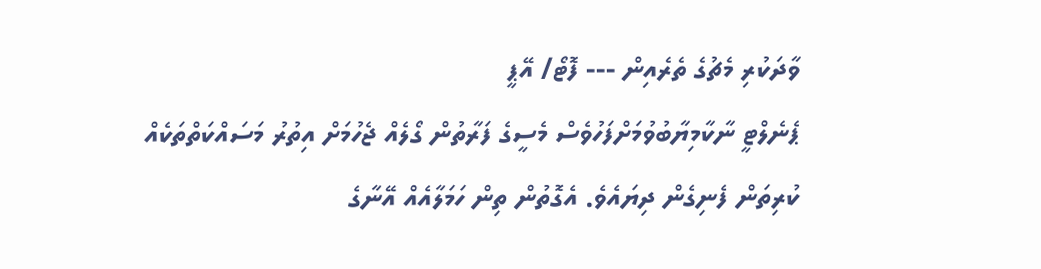ވާދަކުރި މެޗުގެ ތެރެއިން --- ފޮޓޯ/ އޭޕީ
ޕެނެލްޓީ ނާކާމިޔާބުވުމަށްފަހުވެސް މެސީގެ ފަރާތުން ގޯލެއް ޖެހުމަށް އިތުރު މަސައްކަތްތަކެއް ކުރިތަން ފެނިގެން ދިޔައެވެ. އެގޮތުން ތިން ހަމަލާއެއް އޭނާގެ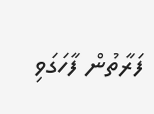ފަރާތުން ފާހަގަވި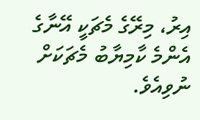އިރު، މިރޭގެ މެޗަކީ އޭނާގެ އެންމެ ކާމިޔާބު މެޗަކަށް ނުވިއެވެ.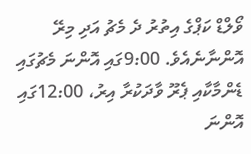ވޯލްޑް ކަޕްގެ އިތުރު ދެ މެޗު އަދި މިރޭ އޮންނާނެއެވެ. 9:00ގައި އޮންނަ މެޗުގައި ޑެންމާކާއި ޕެރޫ ވާދަކުރާ އިރު، 12:00ގައި އޮންނަ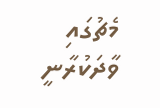މެޗުގައި ވާދަކުރާނީ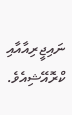ނައިޖީރިއާއާއި ކްރޮއޭޝިއެވެ.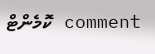comment ކޮމެންޓް